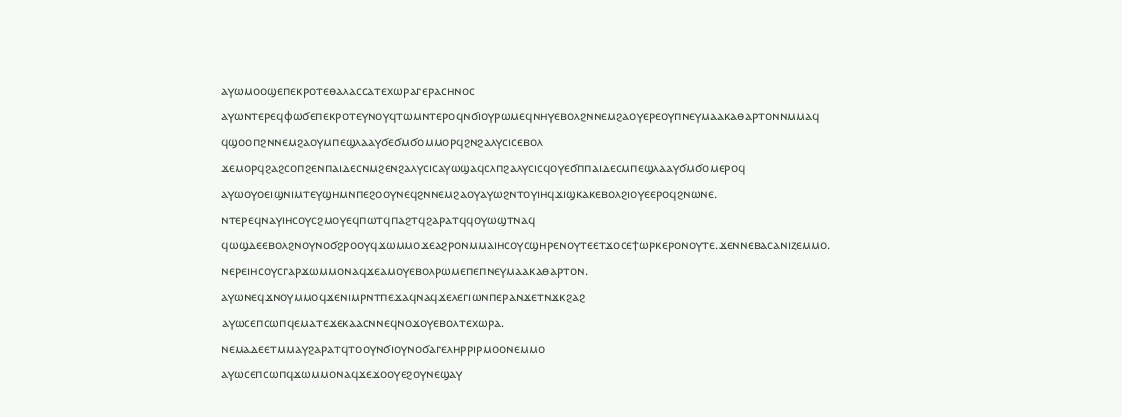ⲁⲩⲱⲙⲟⲟϣⲉⲡⲉⲕⲣⲟⲧⲉⲑⲁⲗⲁⲥⲥⲁⲧⲉⲭⲱⲣⲁⲅⲉⲣⲁⲥⲏⲛⲟⲥ
ⲁⲩⲱⲛⲧⲉⲣⲉϥⲫⲱϭⲉⲡⲉⲕⲣⲟⲧⲉⲩⲛⲟⲩϥⲧⲱⲙⲛⲧⲉⲣⲟϥⲛϭⲓⲟⲩⲣⲱⲙⲉϥⲛⲏⲩⲉⲃⲟⲗϩⲛⲛⲉⲙϩⲁⲟⲩⲉⲣⲉⲟⲩⲡⲛⲉⲩⲙⲁⲁⲕⲁⲑⲁⲣⲧⲟⲛⲛⲙⲙⲁϥ
ϥϣⲟⲟⲡϩⲛⲛⲉⲙϩⲁⲟⲩⲙⲡⲉϣⲗⲁⲁⲩϭⲉϭⲙϭⲟⲙⲙⲟⲣϥϩⲛϩⲁⲗⲩⲥⲓⲥⲉⲃⲟⲗ
ϫⲉⲙⲟⲣϥϩⲁϩⲥⲟⲡϩⲉⲛⲡⲁⲓⲇⲉⲥⲛⲙϩⲉⲛϩⲁⲗⲩⲥⲓⲥⲁⲩⲱϣⲁϥⲥⲗⲡϩⲁⲗⲩⲥⲓⲥϥⲟⲩⲉϭⲡⲡⲁⲓⲇⲉⲥⲙⲡⲉϣⲗⲁⲁⲩϭⲙϭⲟⲙⲉⲣⲟϥ
ⲁⲩⲱⲟⲩⲟⲉⲓϣⲛⲓⲙⲧⲉⲩϣⲏⲙⲛⲡⲉϩⲟⲟⲩⲛⲉϥϩⲛⲛⲉⲙϩⲁⲟⲩⲁⲩⲱϩⲛⲧⲟⲩⲓⲏϥϫⲓϣⲕⲁⲕⲉⲃⲟⲗϩⲓⲟⲩⲉⲉⲣⲟϥϩⲛⲱⲛⲉ.
ⲛⲧⲉⲣⲉϥⲛⲁⲩⲓⲏⲥⲟⲩⲥϩⲙⲟⲩⲉϥⲡⲱⲧϥⲡⲁϩⲧϥϩⲁⲣⲁⲧϥϥⲟⲩⲱϣⲧⲛⲁϥ
ϥⲱϣⲇⲉⲉⲃⲟⲗϩⲛⲟⲩⲛⲟϭϩⲣⲟⲟⲩϥϫⲱⲙⲙⲟϫⲉⲁϩⲣⲟⲛⲙⲙⲁⲓⲏⲥⲟⲩⲥϣⲏⲣⲉⲛⲟⲩⲧⲉⲉⲧϫⲟⲥⲉϯⲱⲣⲕⲉⲣⲟⲛⲟⲩⲧⲉ.ϫⲉⲛⲛⲉⲃⲁⲥⲁⲛⲓⲍⲉⲙⲙⲟ.
ⲛⲉⲣⲉⲓⲏⲥⲟⲩⲥⲅⲁⲣϫⲱⲙⲙⲟⲛⲁϥϫⲉⲁⲙⲟⲩⲉⲃⲟⲗⲣⲱⲙⲉⲡⲉⲡⲛⲉⲩⲙⲁⲁⲕⲁⲑⲁⲣⲧⲟⲛ.
ⲁⲩⲱⲛⲉϥϫⲛⲟⲩⲙⲙⲟϥϫⲉⲛⲓⲙⲣⲛⲧⲡⲉϫⲁϥⲛⲁϥϫⲉⲗⲉⲅⲓⲱⲛⲡⲉⲣⲁⲛϫⲉⲧⲛϫⲕϩⲁϩ
ⲁⲩⲱⲥⲉⲡⲥⲱⲡϥⲉⲙⲁⲧⲉϫⲉⲕⲁⲁⲥⲛⲛⲉϥⲛⲟϫⲟⲩⲉⲃⲟⲗⲧⲉⲭⲱⲣⲁ.
ⲛⲉⲙⲁⲇⲉⲉⲧⲙⲙⲁⲩϩⲁⲣⲁⲧϥⲧⲟⲟⲩⲛϭⲓⲟⲩⲛⲟϭⲁⲅⲉⲗⲏⲣⲣⲓⲣⲙⲟⲟⲛⲉⲙⲙⲟ
ⲁⲩⲱⲥⲉⲡⲥⲱⲡϥϫⲱⲙⲙⲟⲛⲁϥϫⲉϫⲟⲟⲩⲉϩⲟⲩⲛⲉϣⲁⲩ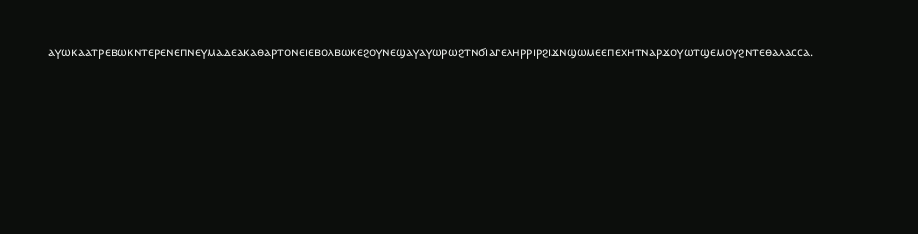ⲁⲩⲱⲕⲁⲁⲧⲣⲉⲃⲱⲕⲛⲧⲉⲣⲉⲛⲉⲡⲛⲉⲩⲙⲁⲇⲉⲁⲕⲁⲑⲁⲣⲧⲟⲛⲉⲓⲉⲃⲟⲗⲃⲱⲕⲉϩⲟⲩⲛⲉϣⲁⲩⲁⲩⲱⲣⲱϩⲧⲛϭⲓⲁⲅⲉⲗⲏⲣⲣⲓⲣϩⲓϫⲛϣⲱⲙⲉⲉⲡⲉⲭⲏⲧⲛⲁⲣϫⲟⲩⲱⲧϣⲉⲙⲟⲩϩⲛⲧⲉⲑⲁⲗⲁⲥⲥⲁ.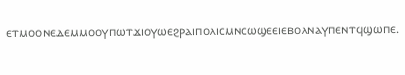ⲉⲧⲙⲟⲟⲛⲉⲇⲉⲙⲙⲟⲟⲩⲡⲱⲧϫⲓⲟⲩⲱⲉϩⲣⲁⲓⲡⲟⲗⲓⲥⲙⲛⲥⲱϣⲉⲉⲓⲉⲃⲟⲗⲛⲁⲩⲡⲉⲛⲧϥϣⲱⲡⲉ.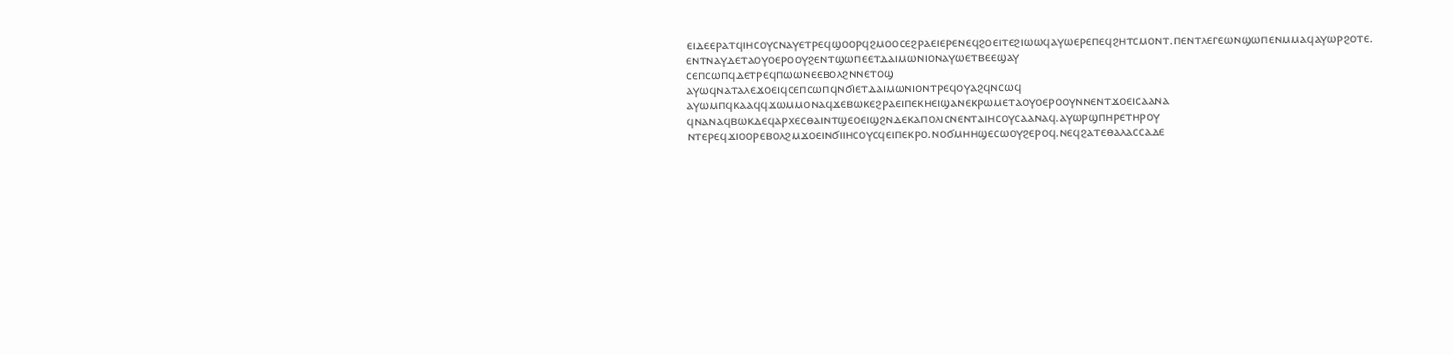ⲉⲓⲇⲉⲉⲣⲁⲧϥⲓⲏⲥⲟⲩⲥⲛⲁⲩⲉⲧⲣⲉϥϣⲟⲟⲣϥϩⲙⲟⲟⲥⲉϩⲣⲁⲉⲓⲉⲣⲉⲛⲉϥϩⲟⲉⲓⲧⲉϩⲓⲱⲱϥⲁⲩⲱⲉⲣⲉⲡⲉϥϩⲏⲧⲥⲙⲟⲛⲧ.ⲡⲉⲛⲧⲗⲉⲅⲉⲱⲛϣⲱⲡⲉⲛⲙⲙⲁϥⲁⲩⲱⲣϩⲟⲧⲉ.
ⲉⲛⲧⲛⲁⲩⲇⲉⲧⲁⲟⲩⲟⲉⲣⲟⲟⲩϩⲉⲛⲧϣⲱⲡⲉⲉⲧⲇⲁⲓⲙⲱⲛⲓⲟⲛⲁⲩⲱⲉⲧⲃⲉⲉϣⲁⲩ
ⲥⲉⲡⲥⲱⲡϥⲇⲉⲧⲣⲉϥⲡⲱⲱⲛⲉⲉⲃⲟⲗϩⲛⲛⲉⲧⲟϣ
ⲁⲩⲱϥⲛⲁⲧⲁⲗⲉϫⲟⲉⲓϥⲥⲉⲡⲥⲱⲡϥⲛϭⲓⲉⲧⲇⲁⲓⲙⲱⲛⲓⲟⲛⲧⲣⲉϥⲟⲩⲁϩϥⲛⲥⲱϥ
ⲁⲩⲱⲙⲡϥⲕⲁⲁϥϥϫⲱⲙⲙⲟⲛⲁϥϫⲉⲃⲱⲕⲉϩⲣⲁⲉⲓⲡⲉⲕⲏⲉⲓϣⲁⲛⲉⲕⲣⲱⲙⲉⲧⲁⲟⲩⲟⲉⲣⲟⲟⲩⲛⲛⲉⲛⲧϫⲟⲉⲓⲥⲁⲁⲛⲁ
ϥⲛⲁⲛⲁϥⲃⲱⲕⲇⲉϥⲁⲣⲭⲉⲥⲑⲁⲓⲛⲧϣⲉⲟⲉⲓϣϩⲛⲇⲉⲕⲁⲡⲟⲗⲓⲥⲛⲉⲛⲧⲁⲓⲏⲥⲟⲩⲥⲁⲁⲛⲁϥ.ⲁⲩⲱⲣϣⲡⲏⲣⲉⲧⲏⲣⲟⲩ
ⲛⲧⲉⲣⲉϥϫⲓⲟⲟⲣⲉⲃⲟⲗϩⲙϫⲟⲉⲓⲛϭⲓⲓⲏⲥⲟⲩⲥϥⲉⲓⲡⲉⲕⲣⲟ.ⲛⲟϭⲙⲏⲏϣⲉⲥⲱⲟⲩϩⲉⲣⲟϥ.ⲛⲉϥϩⲁⲧⲉⲑⲁⲗⲁⲥⲥⲁⲇⲉ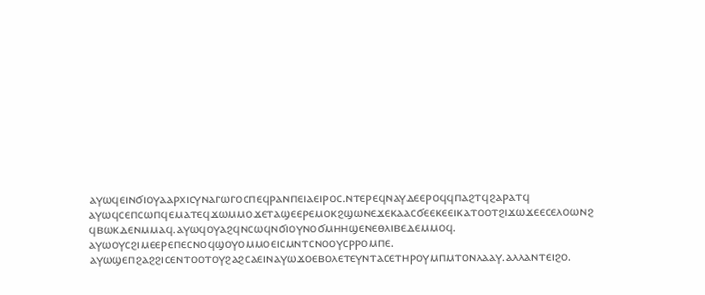ⲁⲩⲱϥⲉⲓⲛϭⲓⲟⲩⲁⲁⲣⲭⲓⲥⲩⲛⲁⲅⲱⲅⲟⲥⲡⲉϥⲣⲁⲛⲡⲉⲓⲁⲉⲓⲣⲟⲥ.ⲛⲧⲉⲣⲉϥⲛⲁⲩⲇⲉⲉⲣⲟϥϥⲡⲁϩⲧϥϩⲁⲣⲁⲧϥ
ⲁⲩⲱϥⲥⲉⲡⲥⲱⲡϥⲉⲙⲁⲧⲉϥϫⲱⲙⲙⲟϫⲉⲧⲁϣⲉⲉⲣⲉⲙⲟⲕϩϣⲱⲛⲉϫⲉⲕⲁⲁⲥϭⲉⲉⲕⲉⲉⲓⲕⲁⲧⲟⲟⲧϩⲓϫⲱϫⲉⲉⲥⲉⲗⲟⲱⲛϩ
ϥⲃⲱⲕⲇⲉⲛⲙⲙⲁϥ.ⲁⲩⲱϥⲟⲩⲁϩϥⲛⲥⲱϥⲛϭⲓⲟⲩⲛⲟϭⲙⲏⲏϣⲉⲛⲉⲑⲗⲓⲃⲉⲇⲉⲙⲙⲟϥ.
ⲁⲩⲱⲟⲩⲥϩⲓⲙⲉⲉⲣⲉⲡⲉⲥⲛⲟϥϣⲟⲩⲟⲙⲙⲟⲉⲓⲥⲙⲛⲧⲥⲛⲟⲟⲩⲥⲣⲣⲟⲙⲡⲉ.
ⲁⲩⲱϣⲉⲡϩⲁϩϩⲓⲥⲉⲛⲧⲟⲟⲧⲟⲩϩⲁϩⲥⲁⲉⲓⲛⲁⲩⲱϫⲟⲉⲃⲟⲗⲉⲧⲉⲩⲛⲧⲁⲥⲉⲧⲏⲣⲟⲩⲙⲡⲙⲧⲟⲛⲗⲁⲁⲩ.ⲁⲗⲗⲁⲛⲧⲉⲓϩⲟ.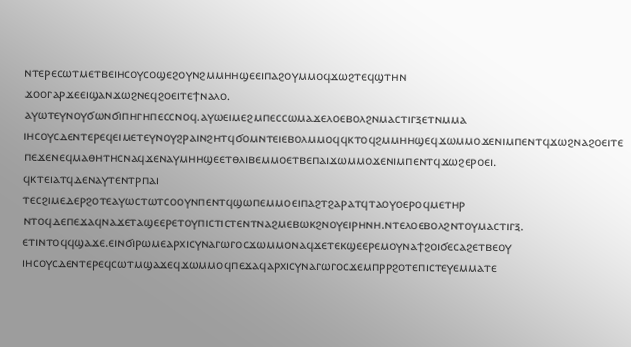ⲛⲧⲉⲣⲉⲥⲱⲧⲙⲉⲧⲃⲉⲓⲏⲥⲟⲩⲥⲟϣⲉϩⲟⲩⲛϩⲙⲙⲏⲏϣⲉⲉⲓⲡⲁϩⲟⲩⲙⲙⲟϥϫⲱϩⲧⲉϥϣⲧⲏⲛ
ϫⲟⲟⲅⲁⲣϫⲉⲉⲓϣⲁⲛϫⲱϩⲛⲉϥϩⲟⲉⲓⲧⲉϯⲛⲁⲗⲟ.
ⲁⲩⲱⲧⲉⲩⲛⲟⲩϭⲱⲛϭⲓⲡⲏⲅⲏⲡⲉⲥⲥⲛⲟϥ.ⲁⲩⲱⲉⲓⲙⲉϩⲙⲡⲉⲥⲥⲱⲙⲁϫⲉⲗⲟⲉⲃⲟⲗϩⲛⲙⲁⲥⲧⲓⲅⲝⲉⲧⲛⲙⲙⲁ
ⲓⲏⲥⲟⲩⲥⲇⲉⲛⲧⲉⲣⲉϥⲉⲓⲙⲉⲧⲉⲩⲛⲟⲩϩⲣⲁⲓⲛϩⲏⲧϥϭⲟⲙⲛⲧⲉⲓⲉⲃⲟⲗⲙⲙⲟϥϥⲕⲧⲟϥϩⲙⲙⲏⲏϣⲉϥϫⲱⲙⲙⲟϫⲉⲛⲓⲙⲡⲉⲛⲧϥϫⲱϩⲛⲁϩⲟⲉⲓⲧⲉ
ⲡⲉϫⲉⲛⲉϥⲙⲁⲑⲏⲧⲏⲥⲛⲁϥϫⲉⲛⲁⲩⲙⲏⲏϣⲉⲉⲧⲑⲗⲓⲃⲉⲙⲙⲟⲉⲧⲃⲉⲡⲁⲓϫⲱⲙⲙⲟϫⲉⲛⲓⲙⲡⲉⲛⲧϥϫⲱϩⲉⲣⲟⲉⲓ.
ϥⲕⲧⲉⲓⲁⲧϥⲇⲉⲛⲁⲩⲧⲉⲛⲧⲣⲡⲁⲓ
ⲧⲉⲥϩⲓⲙⲉⲇⲉⲣϩⲟⲧⲉⲁⲩⲱⲥⲧⲱⲧⲥⲟⲟⲩⲛⲡⲉⲛⲧϥϣⲱⲡⲉⲙⲙⲟⲉⲓⲡⲁϩⲧϩⲁⲣⲁⲧϥⲧⲁⲟⲩⲟⲉⲣⲟϥⲙⲉⲧⲏⲣ
ⲛⲧⲟϥⲇⲉⲡⲉϫⲁϥⲛⲁϫⲉⲧⲁϣⲉⲉⲣⲉⲧⲟⲩⲡⲓⲥⲧⲓⲥⲧⲉⲛⲧⲛⲁϩⲙⲉⲃⲱⲕϩⲛⲟⲩⲉⲓⲣⲏⲛⲏ.ⲛⲧⲉⲗⲟⲉⲃⲟⲗϩⲛⲧⲟⲩⲙⲁⲥⲧⲓⲅⲝ.
ⲉⲧⲓⲛⲧⲟϥϥϣⲁϫⲉ.ⲉⲓⲛϭⲓⲣⲱⲙⲉⲁⲣⲭⲓⲥⲩⲛⲁⲅⲱⲅⲟⲥϫⲱⲙⲙⲟⲛⲁϥϫⲉⲧⲉⲕϣⲉⲉⲣⲉⲙⲟⲩⲛⲁϯϩⲟⲓϭⲉⲥⲁϩⲉⲧⲃⲉⲟⲩ
ⲓⲏⲥⲟⲩⲥⲇⲉⲛⲧⲉⲣⲉϥⲥⲱⲧⲙϣⲁϫⲉϥϫⲱⲙⲙⲟϥⲡⲉϫⲁϥⲁⲣⲭⲓⲥⲩⲛⲁⲅⲱⲅⲟⲥϫⲉⲙⲡⲣⲣϩⲟⲧⲉⲡⲓⲥⲧⲉⲩⲉⲙⲙⲁⲧⲉ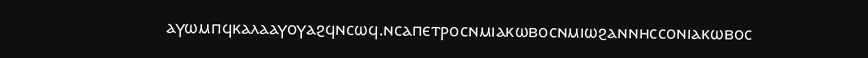ⲁⲩⲱⲙⲡϥⲕⲁⲗⲁⲁⲩⲟⲩⲁϩϥⲛⲥⲱϥ.ⲛⲥⲁⲡⲉⲧⲣⲟⲥⲛⲙⲓⲁⲕⲱⲃⲟⲥⲛⲙⲓⲱϩⲁⲛⲛⲏⲥⲥⲟⲛⲓⲁⲕⲱⲃⲟⲥ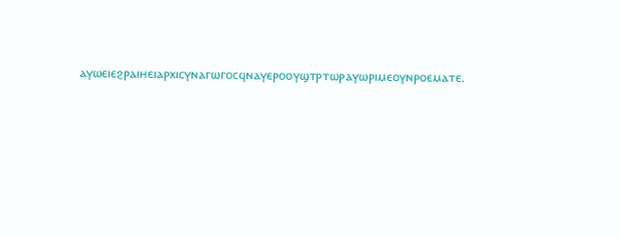ⲁⲩⲱⲉⲓⲉϩⲣⲁⲓⲏⲉⲓⲁⲣⲭⲓⲥⲩⲛⲁⲅⲱⲅⲟⲥϥⲛⲁⲩⲉⲣⲟⲟⲩϣⲧⲣⲧⲱⲣⲁⲩⲱⲣⲓⲙⲉⲟⲩⲛⲣⲟⲉⲙⲁⲧⲉ.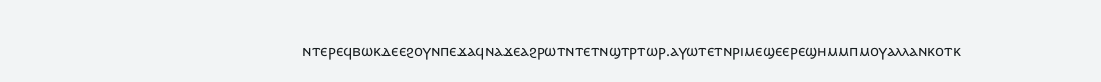ⲛⲧⲉⲣⲉϥⲃⲱⲕⲇⲉⲉϩⲟⲩⲛⲡⲉϫⲁϥⲛⲁϫⲉⲁϩⲣⲱⲧⲛⲧⲉⲧⲛϣⲧⲣⲧⲱⲣ.ⲁⲩⲱⲧⲉⲧⲛⲣⲓⲙⲉϣⲉⲉⲣⲉϣⲏⲙⲙⲡⲙⲟⲩⲁⲗⲗⲁⲛⲕⲟⲧⲕ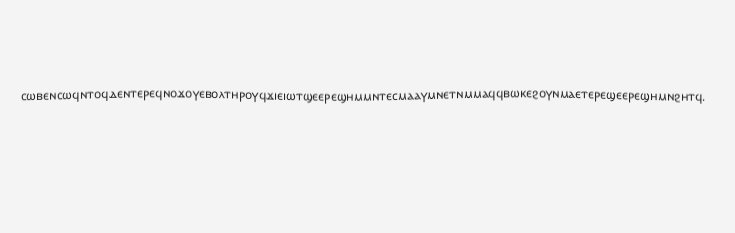ⲥⲱⲃⲉⲛⲥⲱϥⲛⲧⲟϥⲇⲉⲛⲧⲉⲣⲉϥⲛⲟϫⲟⲩⲉⲃⲟⲗⲧⲏⲣⲟⲩϥϫⲓⲉⲓⲱⲧϣⲉⲉⲣⲉϣⲏⲙⲙⲛⲧⲉⲥⲙⲁⲁⲩⲙⲛⲉⲧⲛⲙⲙⲁϥϥⲃⲱⲕⲉϩⲟⲩⲛⲙⲁⲉⲧⲉⲣⲉϣⲉⲉⲣⲉϣⲏⲙⲛϩⲏⲧϥ.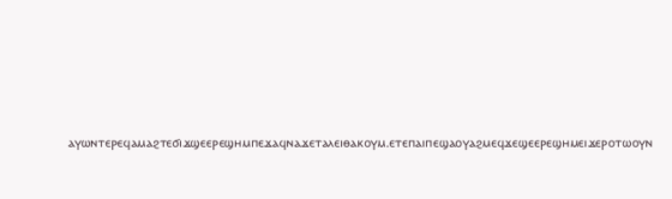ⲁⲩⲱⲛⲧⲉⲣⲉϥⲁⲙⲁϩⲧⲉϭⲓϫϣⲉⲉⲣⲉϣⲏⲙⲡⲉϫⲁϥⲛⲁϫⲉⲧⲁⲗⲉⲓⲑⲁⲕⲟⲩⲙ.ⲉⲧⲉⲡⲁⲓⲡⲉϣⲁⲟⲩⲁϩⲙⲉϥϫⲉϣⲉⲉⲣⲉϣⲏⲙⲉⲓϫⲉⲣⲟⲧⲱⲟⲩⲛ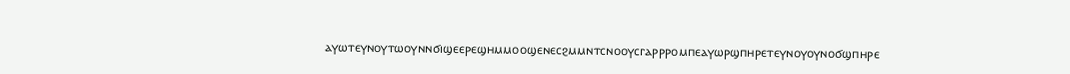ⲁⲩⲱⲧⲉⲩⲛⲟⲩⲧⲱⲟⲩⲛⲛϭⲓϣⲉⲉⲣⲉϣⲏⲙⲙⲟⲟϣⲉⲛⲉⲥϩⲙⲙⲛⲧⲥⲛⲟⲟⲩⲥⲅⲁⲣⲣⲣⲟⲙⲡⲉⲁⲩⲱⲣϣⲡⲏⲣⲉⲧⲉⲩⲛⲟⲩⲟⲩⲛⲟϭϣⲡⲏⲣⲉ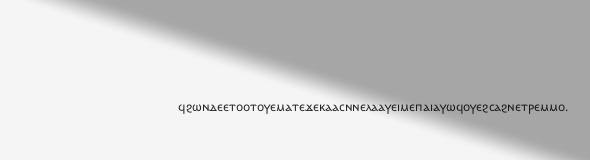ϥϩⲱⲛⲇⲉⲉⲧⲟⲟⲧⲟⲩⲉⲙⲁⲧⲉϫⲉⲕⲁⲁⲥⲛⲛⲉⲗⲁⲁⲩⲉⲓⲙⲉⲡⲁⲓⲁⲩⲱϥⲟⲩⲉϩⲥⲁϩⲛⲉⲧⲣⲉⲙⲙⲟ.